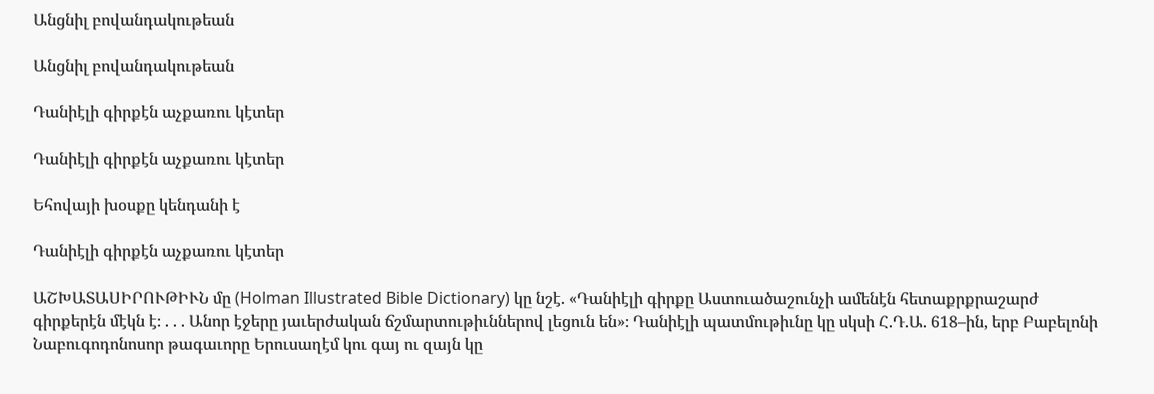Անցնիլ բովանդակութեան

Անցնիլ բովանդակութեան

Դանիէլի գիրքէն աչքառու կէտեր

Դանիէլի գիրքէն աչքառու կէտեր

Եհովայի խօսքը կենդանի է

Դանիէլի գիրքէն աչքառու կէտեր

ԱՇԽԱՏԱՍԻՐՈՒԹԻՒՆ մը (Holman Illustrated Bible Dictionary) կը նշէ. «Դանիէլի գիրքը Աստուածաշունչի ամենէն հետաքրքրաշարժ գիրքերէն մէկն է։ . . . Անոր էջերը յաւերժական ճշմարտութիւններով լեցուն են»։ Դանիէլի պատմութիւնը կը սկսի Հ.Դ.Ա. 618–ին, երբ Բաբելոնի Նաբուգոդոնոսոր թագաւորը Երուսաղէմ կու գայ ու զայն կը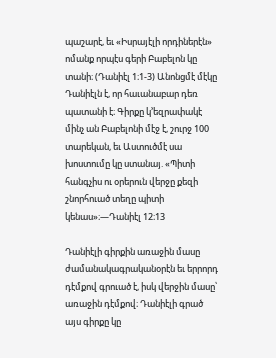պաշարէ, եւ «Իսրայէլի որդիներէն» ոմանք որպէս գերի Բաբելոն կը տանի։ (Դանիէլ 1։1-3) Անոնցմէ մէկը Դանիէլն է, որ հաւանաբար դեռ պատանի է։ Գիրքը կ’եզրափակէ մինչ ան Բաբելոնի մէջ է, շուրջ 100 տարեկան, եւ Աստուծմէ սա խոստումը կը ստանայ. «Պիտի հանգչիս ու օրերուն վերջը քեզի շնորհուած տեղը պիտի կենաս»։—Դանիէլ 12։13

Դանիէլի գիրքին առաջին մասը ժամանակագրականօրէն եւ երրորդ դէմքով գրուած է, իսկ վերջին մասը՝ առաջին դէմքով։ Դանիէլի գրած այս գիրքը կը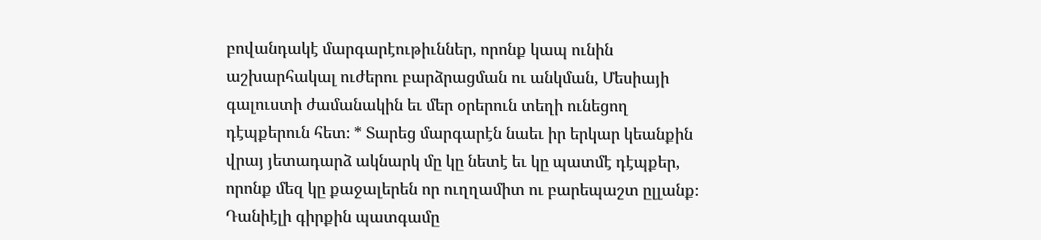բովանդակէ մարգարէութիւններ, որոնք կապ ունին աշխարհակալ ուժերու բարձրացման ու անկման, Մեսիայի գալուստի ժամանակին եւ մեր օրերուն տեղի ունեցող դէպքերուն հետ։ * Տարեց մարգարէն նաեւ իր երկար կեանքին վրայ յետադարձ ակնարկ մը կը նետէ եւ կը պատմէ դէպքեր, որոնք մեզ կը քաջալերեն որ ուղղամիտ ու բարեպաշտ ըլլանք։ Դանիէլի գիրքին պատգամը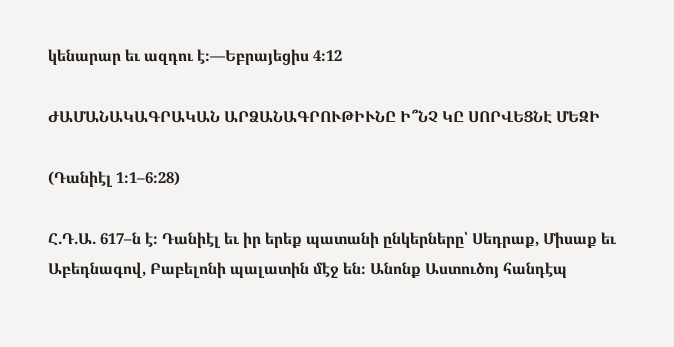կենարար եւ ազդու է։—Եբրայեցիս 4։12

ԺԱՄԱՆԱԿԱԳՐԱԿԱՆ ԱՐՁԱՆԱԳՐՈՒԹԻՒՆԸ Ի՞ՆՉ ԿԸ ՍՈՐՎԵՑՆԷ ՄԵԶԻ

(Դանիէլ 1։1–6։28)

Հ.Դ.Ա. 617–ն է։ Դանիէլ եւ իր երեք պատանի ընկերները՝ Սեդրաք, Միսաք եւ Աբեդնագով, Բաբելոնի պալատին մէջ են։ Անոնք Աստուծոյ հանդէպ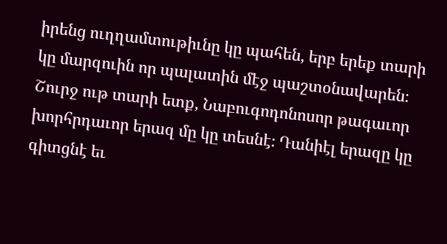իրենց ուղղամտութիւնը կը պահեն, երբ երեք տարի կը մարզուին որ պալատին մէջ պաշտօնավարեն։ Շուրջ ութ տարի ետք, Նաբուգոդոնոսոր թագաւոր խորհրդաւոր երազ մը կը տեսնէ։ Դանիէլ երազը կը գիտցնէ եւ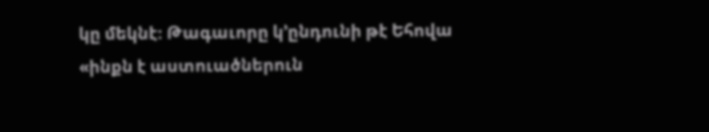կը մեկնէ։ Թագաւորը կ’ընդունի թէ Եհովա «ինքն է աստուածներուն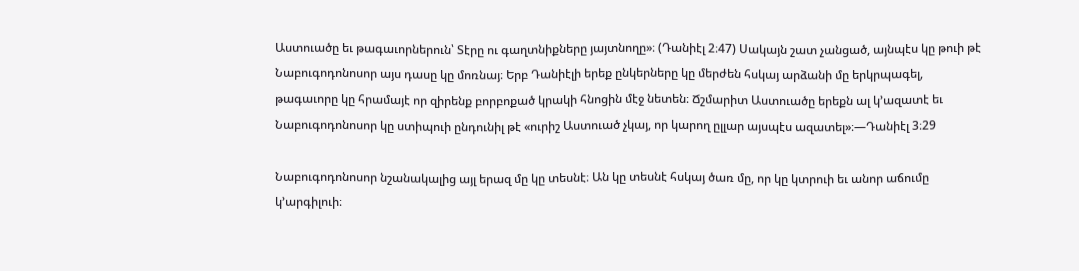Աստուածը եւ թագաւորներուն՝ Տէրը ու գաղտնիքները յայտնողը»։ (Դանիէլ 2։47) Սակայն շատ չանցած, այնպէս կը թուի թէ Նաբուգոդոնոսոր այս դասը կը մոռնայ։ Երբ Դանիէլի երեք ընկերները կը մերժեն հսկայ արձանի մը երկրպագել, թագաւորը կը հրամայէ որ զիրենք բորբոքած կրակի հնոցին մէջ նետեն։ Ճշմարիտ Աստուածը երեքն ալ կ’ազատէ եւ Նաբուգոդոնոսոր կը ստիպուի ընդունիլ թէ «ուրիշ Աստուած չկայ, որ կարող ըլլար այսպէս ազատել»։—Դանիէլ 3։29

Նաբուգոդոնոսոր նշանակալից այլ երազ մը կը տեսնէ։ Ան կը տեսնէ հսկայ ծառ մը, որ կը կտրուի եւ անոր աճումը կ’արգիլուի։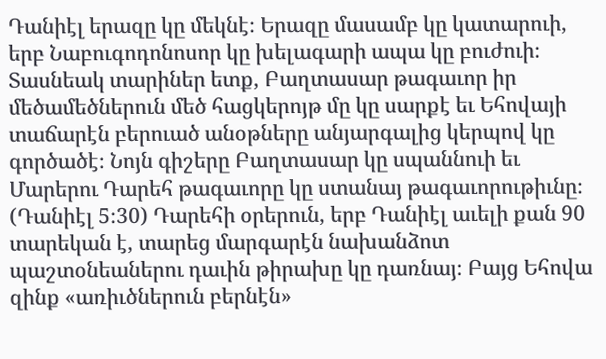Դանիէլ երազը կը մեկնէ։ Երազը մասամբ կը կատարուի, երբ Նաբուգոդոնոսոր կը խելագարի ապա կը բուժուի։ Տասնեակ տարիներ ետք, Բաղտասար թագաւոր իր մեծամեծներուն մեծ հացկերոյթ մը կը սարքէ եւ Եհովայի տաճարէն բերուած անօթները անյարգալից կերպով կը գործածէ։ Նոյն գիշերը Բաղտասար կը սպաննուի եւ Մարերու Դարեհ թագաւորը կը ստանայ թագաւորութիւնը։ (Դանիէլ 5։30) Դարեհի օրերուն, երբ Դանիէլ աւելի քան 90 տարեկան է, տարեց մարգարէն նախանձոտ պաշտօնեաներու դաւին թիրախը կը դառնայ։ Բայց Եհովա զինք «առիւծներուն բերնէն»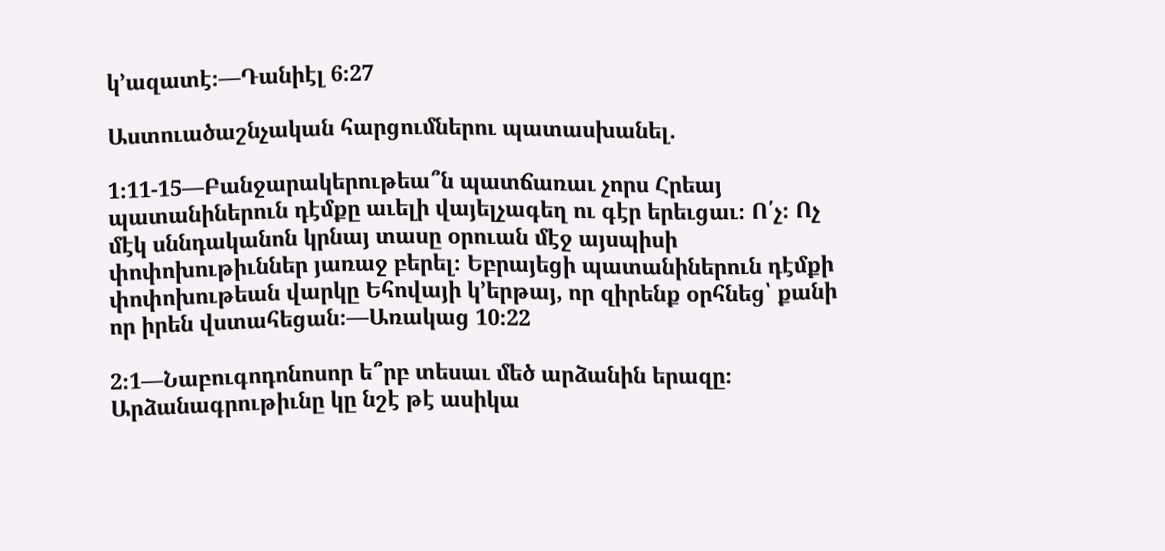կ’ազատէ։—Դանիէլ 6։27

Աստուածաշնչական հարցումներու պատասխանել.

1։11-15—Բանջարակերութեա՞ն պատճառաւ չորս Հրեայ պատանիներուն դէմքը աւելի վայելչագեղ ու գէր երեւցաւ։ Ո՛չ։ Ոչ մէկ սննդականոն կրնայ տասը օրուան մէջ այսպիսի փոփոխութիւններ յառաջ բերել։ Եբրայեցի պատանիներուն դէմքի փոփոխութեան վարկը Եհովայի կ’երթայ, որ զիրենք օրհնեց՝ քանի որ իրեն վստահեցան։—Առակաց 10։22

2։1—Նաբուգոդոնոսոր ե՞րբ տեսաւ մեծ արձանին երազը։ Արձանագրութիւնը կը նշէ թէ ասիկա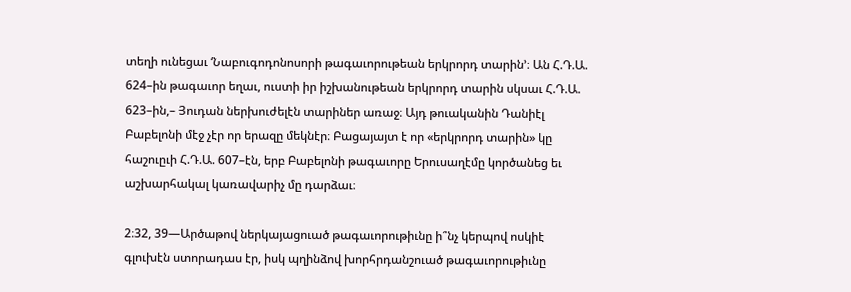տեղի ունեցաւ ‘Նաբուգոդոնոսորի թագաւորութեան երկրորդ տարին’։ Ան Հ.Դ.Ա. 624–ին թագաւոր եղաւ, ուստի իր իշխանութեան երկրորդ տարին սկսաւ Հ.Դ.Ա. 623–ին,– Յուդան ներխուժելէն տարիներ առաջ։ Այդ թուականին Դանիէլ Բաբելոնի մէջ չէր որ երազը մեկնէր։ Բացայայտ է որ «երկրորդ տարին» կը հաշուըւի Հ.Դ.Ա. 607–էն, երբ Բաբելոնի թագաւորը Երուսաղէմը կործանեց եւ աշխարհակալ կառավարիչ մը դարձաւ։

2։32, 39—Արծաթով ներկայացուած թագաւորութիւնը ի՞նչ կերպով ոսկիէ գլուխէն ստորադաս էր, իսկ պղինձով խորհրդանշուած թագաւորութիւնը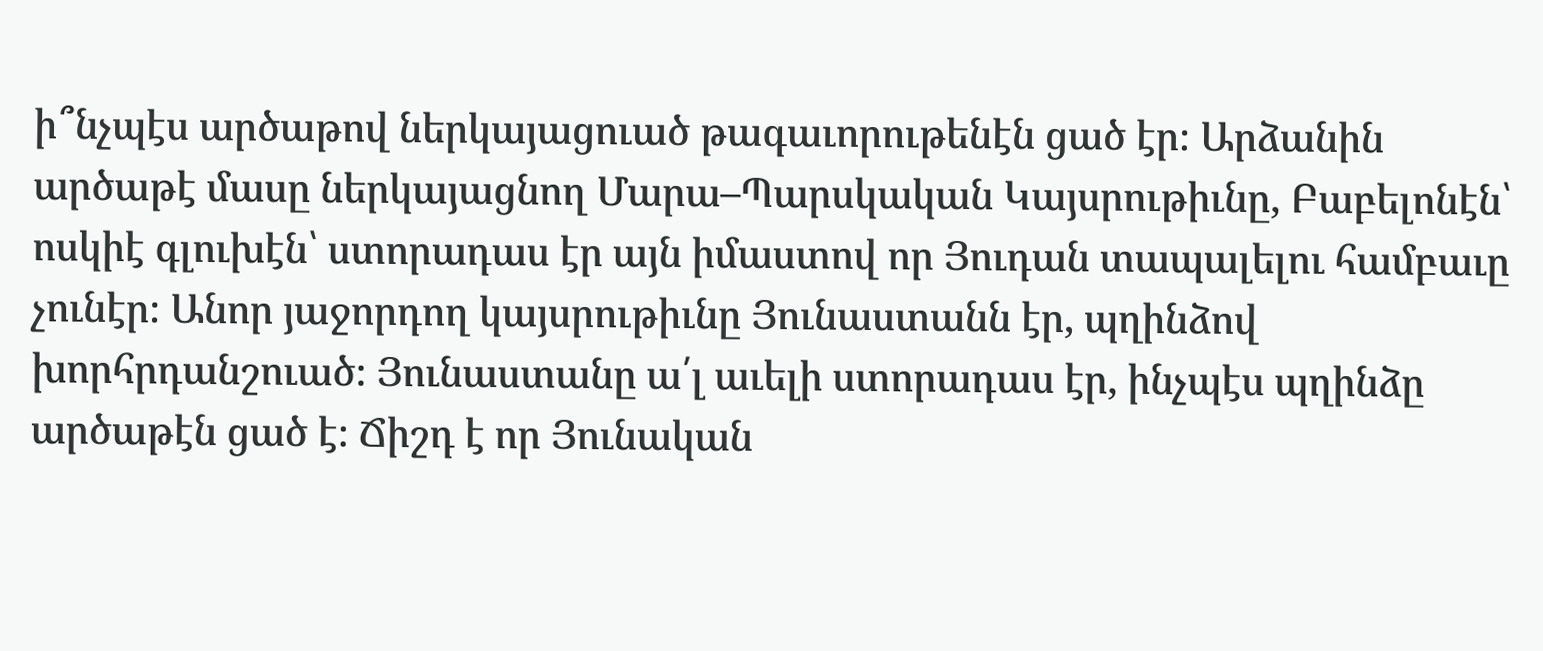ի՞նչպէս արծաթով ներկայացուած թագաւորութենէն ցած էր։ Արձանին արծաթէ մասը ներկայացնող Մարա–Պարսկական Կայսրութիւնը, Բաբելոնէն՝ ոսկիէ գլուխէն՝ ստորադաս էր այն իմաստով որ Յուդան տապալելու համբաւը չունէր։ Անոր յաջորդող կայսրութիւնը Յունաստանն էր, պղինձով խորհրդանշուած։ Յունաստանը ա՛լ աւելի ստորադաս էր, ինչպէս պղինձը արծաթէն ցած է։ Ճիշդ է որ Յունական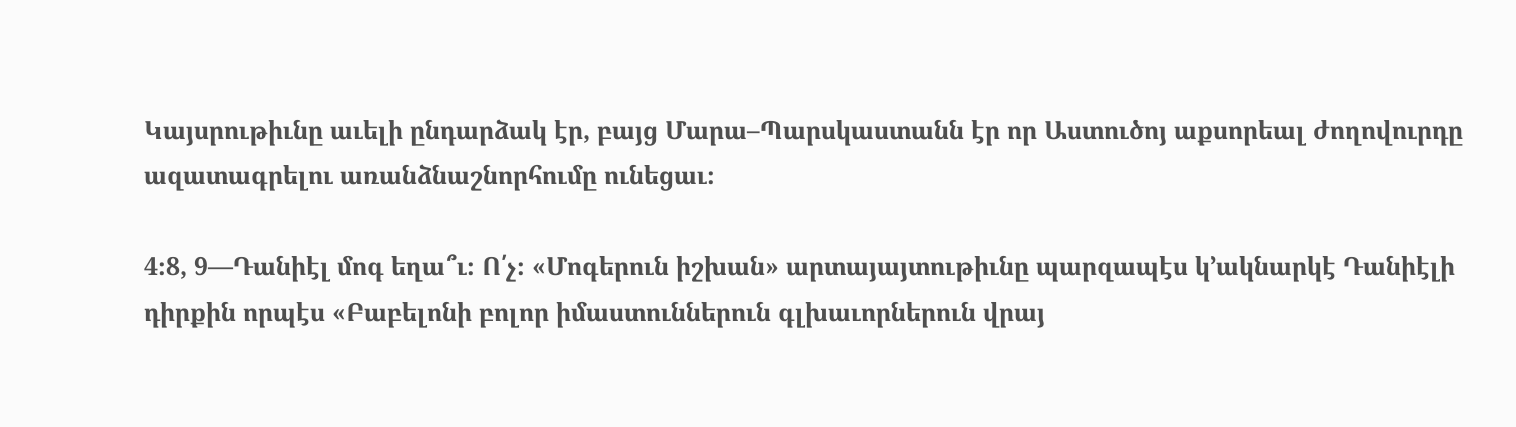Կայսրութիւնը աւելի ընդարձակ էր, բայց Մարա–Պարսկաստանն էր որ Աստուծոյ աքսորեալ ժողովուրդը ազատագրելու առանձնաշնորհումը ունեցաւ։

4։8, 9—Դանիէլ մոգ եղա՞ւ։ Ո՛չ։ «Մոգերուն իշխան» արտայայտութիւնը պարզապէս կ’ակնարկէ Դանիէլի դիրքին որպէս «Բաբելոնի բոլոր իմաստուններուն գլխաւորներուն վրայ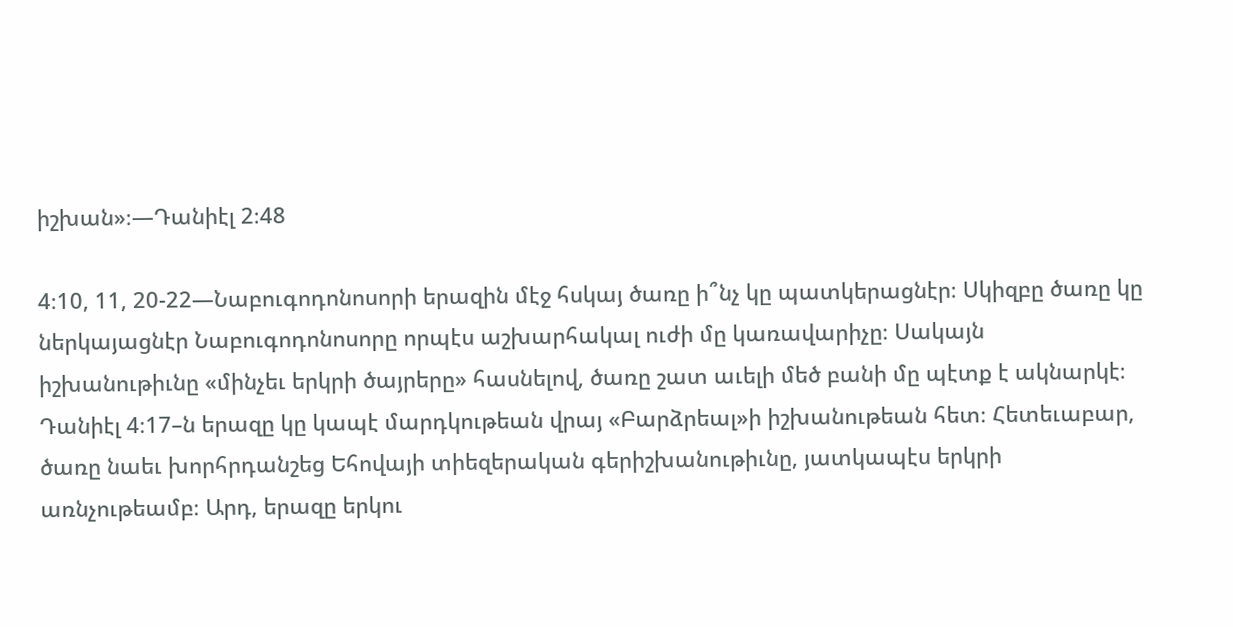իշխան»։—Դանիէլ 2։48

4։10, 11, 20-22—Նաբուգոդոնոսորի երազին մէջ հսկայ ծառը ի՞նչ կը պատկերացնէր։ Սկիզբը ծառը կը ներկայացնէր Նաբուգոդոնոսորը որպէս աշխարհակալ ուժի մը կառավարիչը։ Սակայն իշխանութիւնը «մինչեւ երկրի ծայրերը» հասնելով, ծառը շատ աւելի մեծ բանի մը պէտք է ակնարկէ։ Դանիէլ 4։17–ն երազը կը կապէ մարդկութեան վրայ «Բարձրեալ»ի իշխանութեան հետ։ Հետեւաբար, ծառը նաեւ խորհրդանշեց Եհովայի տիեզերական գերիշխանութիւնը, յատկապէս երկրի առնչութեամբ։ Արդ, երազը երկու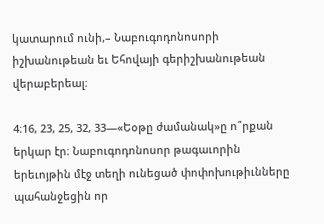կատարում ունի,– Նաբուգոդոնոսորի իշխանութեան եւ Եհովայի գերիշխանութեան վերաբերեալ։

4։16, 23, 25, 32, 33—«Եօթը ժամանակ»ը ո՞րքան երկար էր։ Նաբուգոդոնոսոր թագաւորին երեւոյթին մէջ տեղի ունեցած փոփոխութիւնները պահանջեցին որ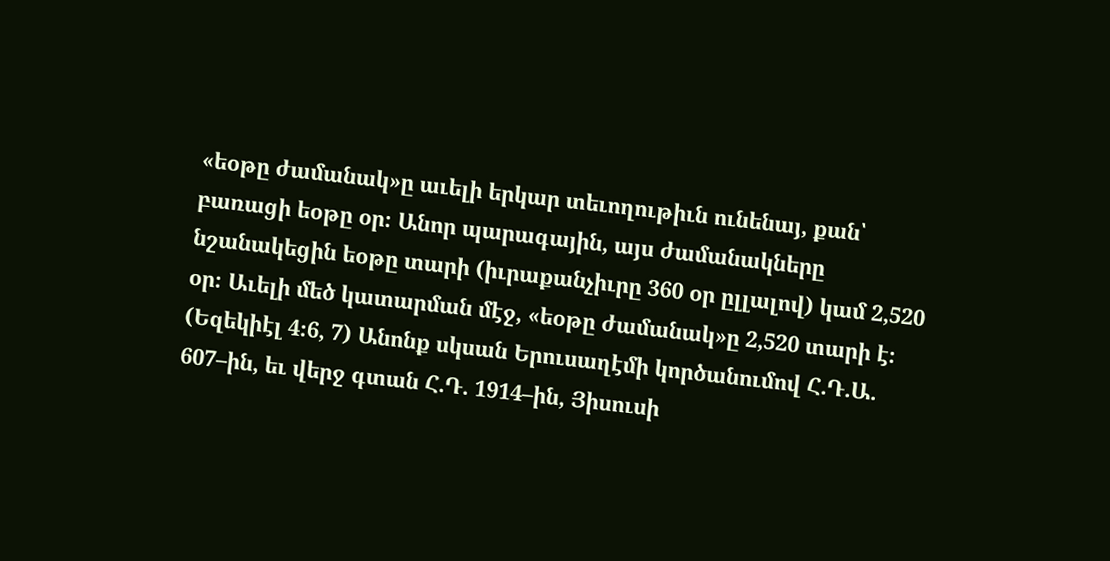«եօթը ժամանակ»ը աւելի երկար տեւողութիւն ունենայ, քան՝ բառացի եօթը օր։ Անոր պարագային, այս ժամանակները նշանակեցին եօթը տարի (իւրաքանչիւրը 360 օր ըլլալով) կամ 2,520 օր։ Աւելի մեծ կատարման մէջ, «եօթը ժամանակ»ը 2,520 տարի է։ (Եզեկիէլ 4։6, 7) Անոնք սկսան Երուսաղէմի կործանումով Հ.Դ.Ա. 607–ին, եւ վերջ գտան Հ.Դ. 1914–ին, Յիսուսի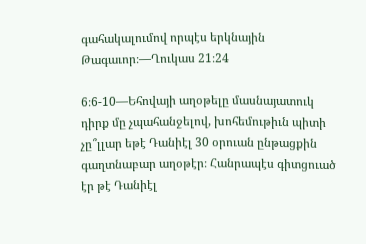գահակալումով որպէս երկնային Թագաւոր։—Ղուկաս 21։24

6։6-10—Եհովայի աղօթելը մասնայատուկ դիրք մը չպահանջելով, խոհեմութիւն պիտի չը՞լլար եթէ Դանիէլ 30 օրուան ընթացքին գաղտնաբար աղօթէր։ Հանրապէս գիտցուած էր թէ Դանիէլ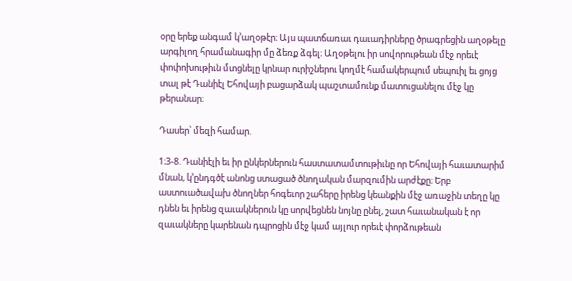օրը երեք անգամ կ’աղօթէր։ Այս պատճառաւ դաւադիրները ծրագրեցին աղօթելը արգիլող հրամանագիր մը ձեռք ձգել։ Աղօթելու իր սովորութեան մէջ որեւէ փոփոխութիւն մտցնելը կրնար ուրիշներու կողմէ համակերպում սեպուիլ եւ ցոյց տալ թէ Դանիէլ Եհովայի բացարձակ պաշտամունք մատուցանելու մէջ կը թերանար։

Դասեր՝ մեզի համար.

1։3-8. Դանիէլի եւ իր ընկերներուն հաստատամտութիւնը որ Եհովայի հաւատարիմ մնան, կ’ընդգծէ անոնց ստացած ծնողական մարզումին արժէքը։ Երբ աստուածավախ ծնողներ հոգեւոր շահերը իրենց կեանքին մէջ առաջին տեղը կը դնեն եւ իրենց զաւակներուն կը սորվեցնեն նոյնը ընել, շատ հաւանական է որ զաւակները կարենան դպրոցին մէջ կամ այլուր որեւէ փորձութեան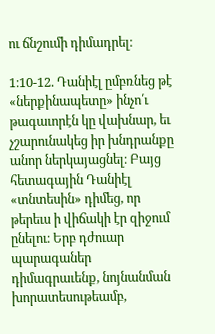ու ճնշումի դիմադրել։

1։10-12. Դանիէլ ըմբռնեց թէ «ներքինապետը» ինչո՛ւ թագաւորէն կը վախնար, եւ չշարունակեց իր խնդրանքը անոր ներկայացնել։ Բայց հետագային Դանիէլ «տնտեսին» դիմեց, որ թերեւս ի վիճակի էր զիջում ընելու։ Երբ դժուար պարագաներ դիմագրաւենք, նոյնանման խորատեսութեամբ,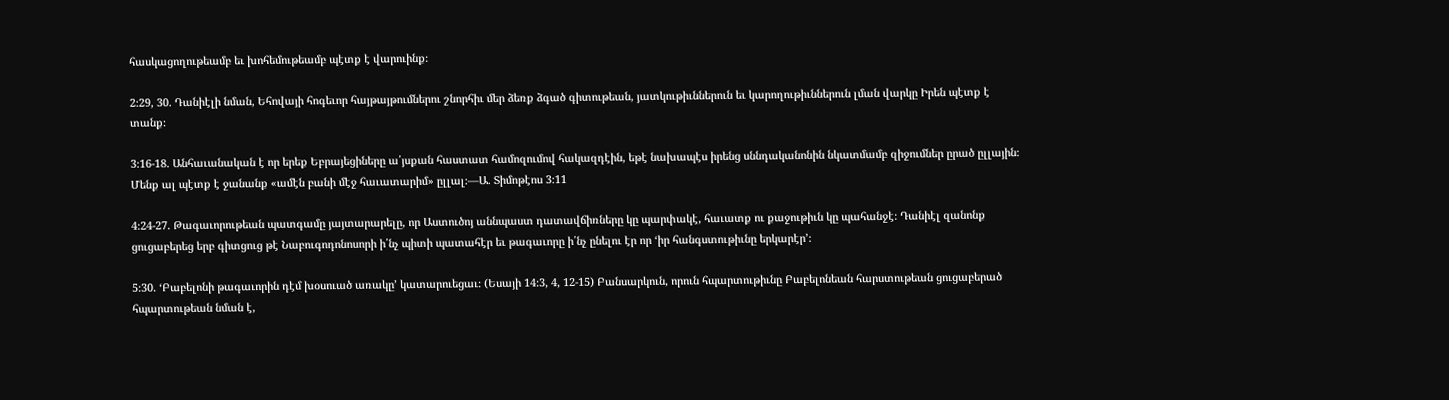հասկացողութեամբ եւ խոհեմութեամբ պէտք է վարուինք։

2։29, 30. Դանիէլի նման, Եհովայի հոգեւոր հայթայթումներու շնորհիւ մեր ձեռք ձգած գիտութեան, յատկութիւններուն եւ կարողութիւններուն լման վարկը Իրեն պէտք է տանք։

3։16-18. Անհաւանական է որ երեք Եբրայեցիները ա՛յսքան հաստատ համոզումով հակազդէին, եթէ նախապէս իրենց սննդականոնին նկատմամբ զիջումներ ըրած ըլլային։ Մենք ալ պէտք է ջանանք «ամէն բանի մէջ հաւատարիմ» ըլլալ։—Ա. Տիմոթէոս 3։11

4։24-27. Թագաւորութեան պատգամը յայտարարելը, որ Աստուծոյ աննպաստ դատավճիռները կը պարփակէ, հաւատք ու քաջութիւն կը պահանջէ։ Դանիէլ զանոնք ցուցաբերեց երբ գիտցուց թէ Նաբուգոդոնոսորի ի՛նչ պիտի պատահէր եւ թագաւորը ի՛նչ ընելու էր որ ‘իր հանգստութիւնը երկարէր’։

5։30. ‘Բաբելոնի թագաւորին դէմ խօսուած առակը’ կատարուեցաւ։ (Եսայի 14։3, 4, 12-15) Բանսարկուն, որուն հպարտութիւնը Բաբելոնեան հարստութեան ցուցաբերած հպարտութեան նման է,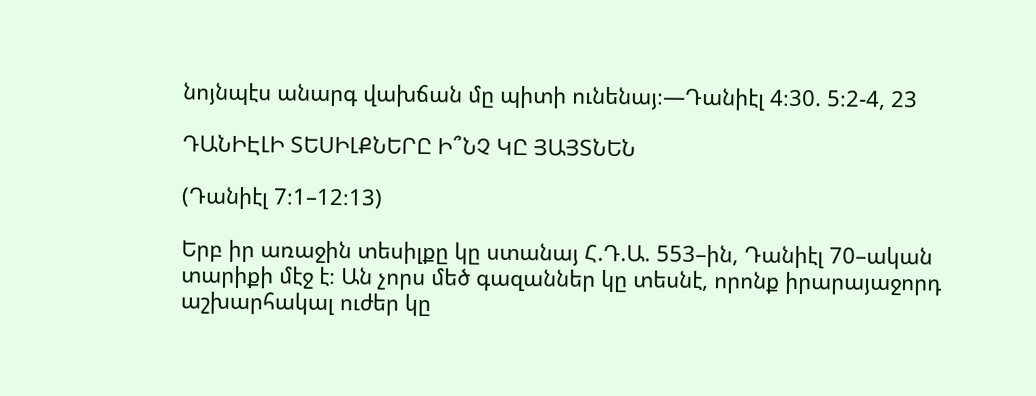նոյնպէս անարգ վախճան մը պիտի ունենայ։—Դանիէլ 4։30. 5։2-4, 23

ԴԱՆԻԷԼԻ ՏԵՍԻԼՔՆԵՐԸ Ի՞ՆՉ ԿԸ ՅԱՅՏՆԵՆ

(Դանիէլ 7։1–12։13)

Երբ իր առաջին տեսիլքը կը ստանայ Հ.Դ.Ա. 553–ին, Դանիէլ 70–ական տարիքի մէջ է։ Ան չորս մեծ գազաններ կը տեսնէ, որոնք իրարայաջորդ աշխարհակալ ուժեր կը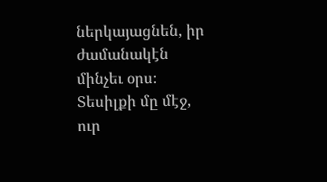ներկայացնեն, իր ժամանակէն մինչեւ օրս։ Տեսիլքի մը մէջ, ուր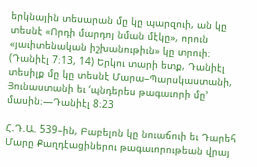երկնային տեսարան մը կը պարզուի, ան կը տեսնէ «Որդի մարդոյ նման մէկը», որուն «յաւիտենական իշխանութիւն» կը տրուի։ (Դանիէլ 7։13, 14) Երկու տարի ետք, Դանիէլ տեսիլք մը կը տեսնէ Մարա–Պարսկաստանի, Յունաստանի եւ ‘պնդերես թագաւորի մը’ մասին։—Դանիէլ 8։23

Հ.Դ.Ա. 539–ին, Բաբելոն կը նուաճուի եւ Դարեհ Մարը Քաղդէացիներու թագաւորութեան վրայ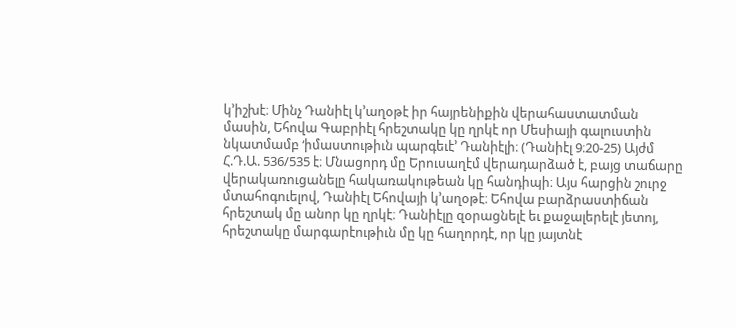կ’իշխէ։ Մինչ Դանիէլ կ’աղօթէ իր հայրենիքին վերահաստատման մասին, Եհովա Գաբրիէլ հրեշտակը կը ղրկէ որ Մեսիայի գալուստին նկատմամբ ‘իմաստութիւն պարգեւէ’ Դանիէլի։ (Դանիէլ 9։20-25) Այժմ Հ.Դ.Ա. 536/535 է։ Մնացորդ մը Երուսաղէմ վերադարձած է, բայց տաճարը վերակառուցանելը հակառակութեան կը հանդիպի։ Այս հարցին շուրջ մտահոգուելով, Դանիէլ Եհովայի կ’աղօթէ։ Եհովա բարձրաստիճան հրեշտակ մը անոր կը ղրկէ։ Դանիէլը զօրացնելէ եւ քաջալերելէ յետոյ, հրեշտակը մարգարէութիւն մը կը հաղորդէ, որ կը յայտնէ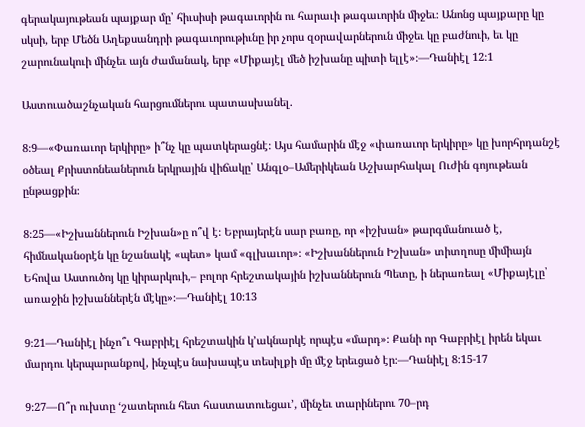գերակայութեան պայքար մը՝ հիւսիսի թագաւորին ու հարաւի թագաւորին միջեւ։ Անոնց պայքարը կը սկսի, երբ Մեծն Աղեքսանդրի թագաւորութիւնը իր չորս զօրավարներուն միջեւ կը բաժնուի, եւ կը շարունակուի մինչեւ այն ժամանակ, երբ «Միքայէլ մեծ իշխանը պիտի ելլէ»։—Դանիէլ 12։1

Աստուածաշնչական հարցումներու պատասխանել.

8։9—«Փառաւոր երկիրը» ի՞նչ կը պատկերացնէ։ Այս համարին մէջ «փառաւոր երկիրը» կը խորհրդանշէ օծեալ Քրիստոնեաներուն երկրային վիճակը՝ Անգլօ–Ամերիկեան Աշխարհակալ Ուժին գոյութեան ընթացքին։

8։25—«Իշխաններուն Իշխան»ը ո՞վ է։ Եբրայերէն սար բառը, որ «իշխան» թարգմանուած է, հիմնականօրէն կը նշանակէ «պետ» կամ «գլխաւոր»։ «Իշխաններուն Իշխան» տիտղոսը միմիայն Եհովա Աստուծոյ կը կիրարկուի,– բոլոր հրեշտակային իշխաններուն Պետը, ի ներառեալ «Միքայէլը՝ առաջին իշխաններէն մէկը»։—Դանիէլ 10։13

9։21—Դանիէլ ինչո՞ւ Գաբրիէլ հրեշտակին կ’ակնարկէ որպէս «մարդ»։ Քանի որ Գաբրիէլ իրեն եկաւ մարդու կերպարանքով, ինչպէս նախապէս տեսիլքի մը մէջ երեւցած էր։—Դանիէլ 8։15-17

9։27—Ո՞ր ուխտը ‘շատերուն հետ հաստատուեցաւ’, մինչեւ տարիներու 70–րդ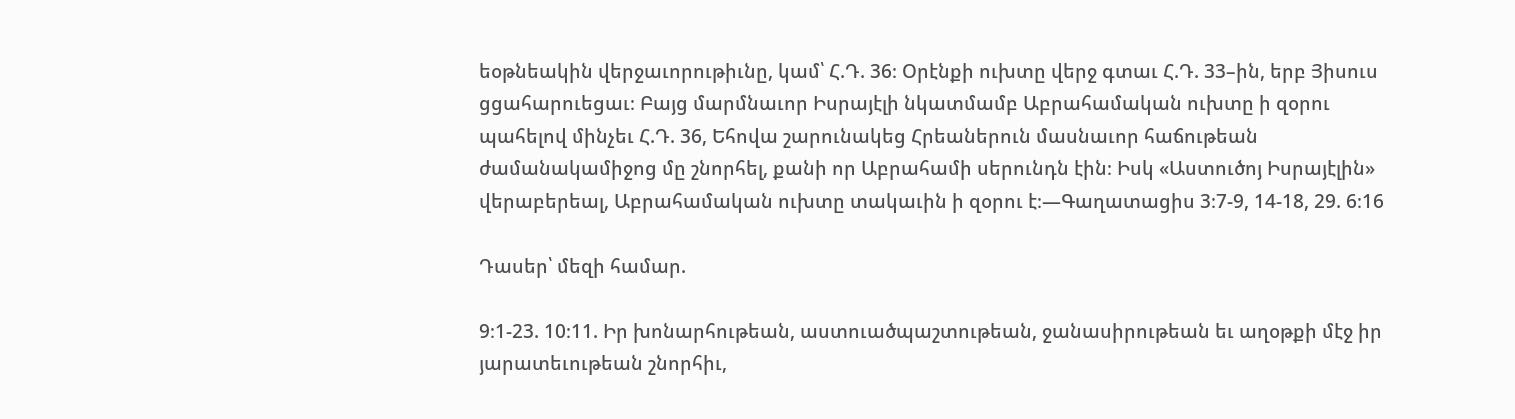եօթնեակին վերջաւորութիւնը, կամ՝ Հ.Դ. 36։ Օրէնքի ուխտը վերջ գտաւ Հ.Դ. 33–ին, երբ Յիսուս ցցահարուեցաւ։ Բայց մարմնաւոր Իսրայէլի նկատմամբ Աբրահամական ուխտը ի զօրու պահելով մինչեւ Հ.Դ. 36, Եհովա շարունակեց Հրեաներուն մասնաւոր հաճութեան ժամանակամիջոց մը շնորհել, քանի որ Աբրահամի սերունդն էին։ Իսկ «Աստուծոյ Իսրայէլին» վերաբերեալ, Աբրահամական ուխտը տակաւին ի զօրու է։—Գաղատացիս 3։7-9, 14-18, 29. 6։16

Դասեր՝ մեզի համար.

9։1-23. 10։11. Իր խոնարհութեան, աստուածպաշտութեան, ջանասիրութեան եւ աղօթքի մէջ իր յարատեւութեան շնորհիւ,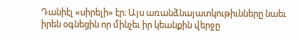Դանիէլ «սիրելի» էր։ Այս առանձնայատկութիւնները նաեւ իրեն օգնեցին որ մինչեւ իր կեանքին վերջը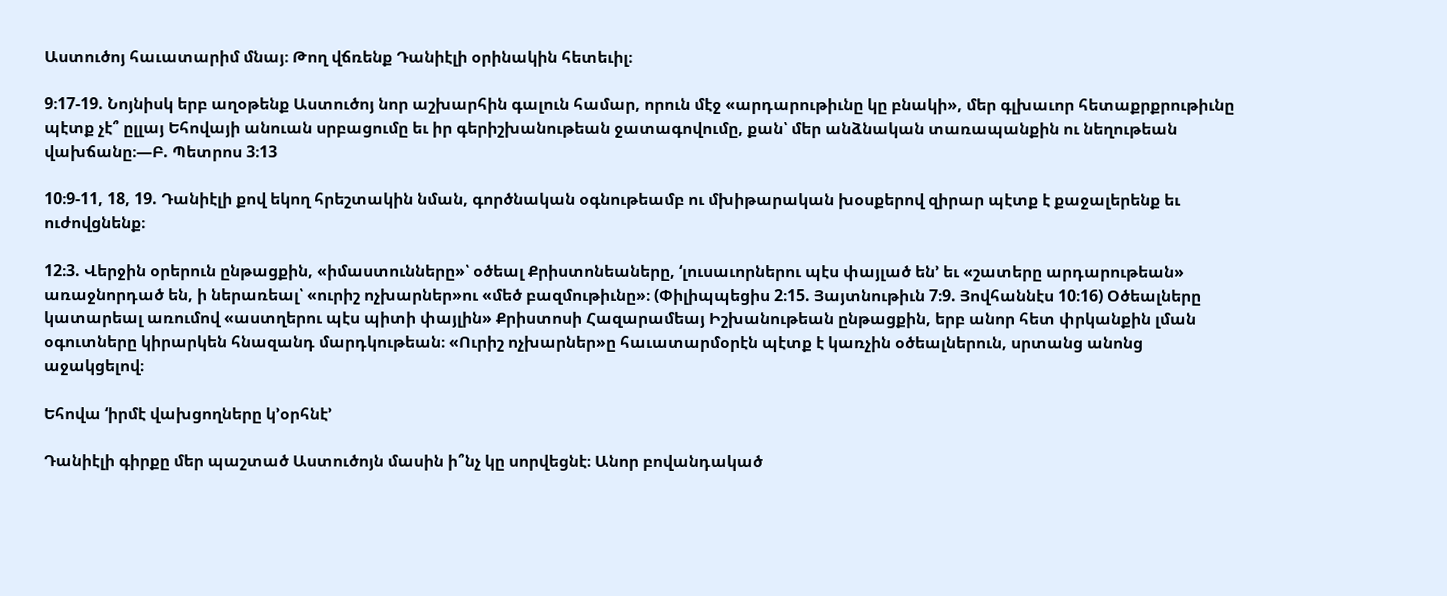Աստուծոյ հաւատարիմ մնայ։ Թող վճռենք Դանիէլի օրինակին հետեւիլ։

9։17-19. Նոյնիսկ երբ աղօթենք Աստուծոյ նոր աշխարհին գալուն համար, որուն մէջ «արդարութիւնը կը բնակի», մեր գլխաւոր հետաքրքրութիւնը պէտք չէ՞ ըլլայ Եհովայի անուան սրբացումը եւ իր գերիշխանութեան ջատագովումը, քան՝ մեր անձնական տառապանքին ու նեղութեան վախճանը։—Բ. Պետրոս 3։13

10։9-11, 18, 19. Դանիէլի քով եկող հրեշտակին նման, գործնական օգնութեամբ ու մխիթարական խօսքերով զիրար պէտք է քաջալերենք եւ ուժովցնենք։

12։3. Վերջին օրերուն ընթացքին, «իմաստունները»՝ օծեալ Քրիստոնեաները, ‘լուսաւորներու պէս փայլած են’ եւ «շատերը արդարութեան» առաջնորդած են, ի ներառեալ՝ «ուրիշ ոչխարներ»ու «մեծ բազմութիւնը»։ (Փիլիպպեցիս 2։15. Յայտնութիւն 7։9. Յովհաննէս 10։16) Օծեալները կատարեալ առումով «աստղերու պէս պիտի փայլին» Քրիստոսի Հազարամեայ Իշխանութեան ընթացքին, երբ անոր հետ փրկանքին լման օգուտները կիրարկեն հնազանդ մարդկութեան։ «Ուրիշ ոչխարներ»ը հաւատարմօրէն պէտք է կառչին օծեալներուն, սրտանց անոնց աջակցելով։

Եհովա ‘իրմէ վախցողները կ’օրհնէ’

Դանիէլի գիրքը մեր պաշտած Աստուծոյն մասին ի՞նչ կը սորվեցնէ։ Անոր բովանդակած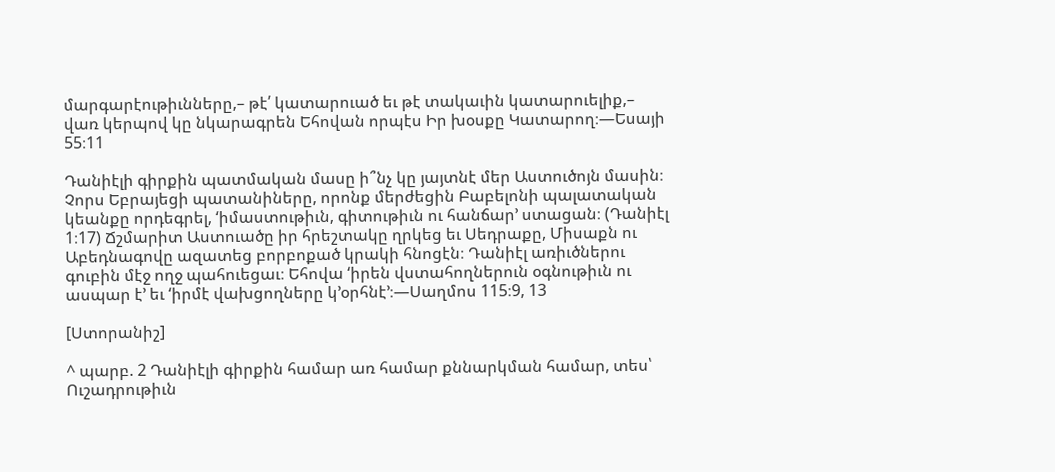մարգարէութիւնները,– թէ՛ կատարուած եւ թէ տակաւին կատարուելիք,– վառ կերպով կը նկարագրեն Եհովան որպէս Իր խօսքը Կատարող։—Եսայի 55։11

Դանիէլի գիրքին պատմական մասը ի՞նչ կը յայտնէ մեր Աստուծոյն մասին։ Չորս Եբրայեցի պատանիները, որոնք մերժեցին Բաբելոնի պալատական կեանքը որդեգրել, ‘իմաստութիւն, գիտութիւն ու հանճար’ ստացան։ (Դանիէլ 1։17) Ճշմարիտ Աստուածը իր հրեշտակը ղրկեց եւ Սեդրաքը, Միսաքն ու Աբեդնագովը ազատեց բորբոքած կրակի հնոցէն։ Դանիէլ առիւծներու գուբին մէջ ողջ պահուեցաւ։ Եհովա ‘իրեն վստահողներուն օգնութիւն ու ասպար է’ եւ ‘իրմէ վախցողները կ’օրհնէ’։—Սաղմոս 115։9, 13

[Ստորանիշ]

^ պարբ. 2 Դանիէլի գիրքին համար առ համար քննարկման համար, տես՝ Ուշադրութիւն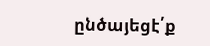ընծայեցէ՛ք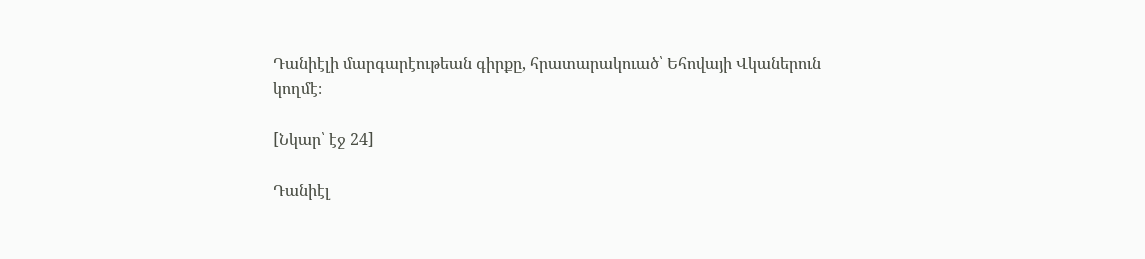Դանիէլի մարգարէութեան գիրքը, հրատարակուած՝ Եհովայի Վկաներուն կողմէ։

[Նկար՝ էջ 24]

Դանիէլ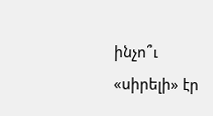ինչո՞ւ «սիրելի» էր